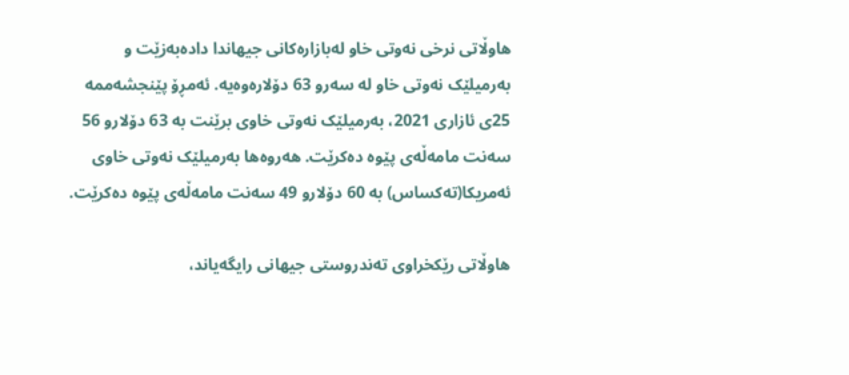هاوڵاتى نرخى نه‌وتى خاو له‌بازاره‌کانى جیهاندا داده‌به‌زێت و به‌رمیلێک نه‌وتى خاو له‌ سه‌رو 63 دۆلاره‌وه‌یه‌. ئه‌مڕۆ پێنجشه‌ممه‌ 25ى ئازارى 2021، به‌رمیلێک نه‌وتى خاوى برێنت به‌ 63 دۆلارو 56 سه‌نت مامه‌ڵه‌ى پێوه‌ ده‌کرێت. هه‌روه‌ها به‌رمیلێک نه‌وتى خاوى ئه‌مریکا(ته‌کساس) به‌ 60 دۆلارو 49 سه‌نت مامه‌ڵه‌ى پێوه‌ ده‌کرێت.

هاوڵاتى رێکخراوى ته‌ندروستى جیهانى رایگه‌یاند،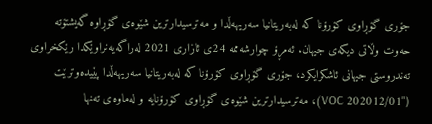جۆرى گۆڕاوى کۆرۆنا که‌ له‌به‌ریتانیا سه‌ریهه‌ڵدا و مه‌ترسیدارترین شێوه‌ى گۆڕاوه‌ گه‌یشتۆته‌ حه‌وت وڵاتى دیکه‌ى جیهان. ئه‌مڕۆ چوارشه‌ممه‌ 24ى ئازارى 2021 له‌راگه‌یه‌نراوێکدا رێکخراوى ته‌ندروستى جیهانى ئاشکرایکرد، جۆرى گۆڕاوى کۆرۆنا که‌ له‌به‌ریتانیا سه‌ریهه‌ڵدا پێیده‌وترێت ("VOC 202012/01)، مه‌ترسیدارترین شێوه‌ى گۆڕاوى کۆرۆنایه‌ و له‌ماوه‌ى ته‌نها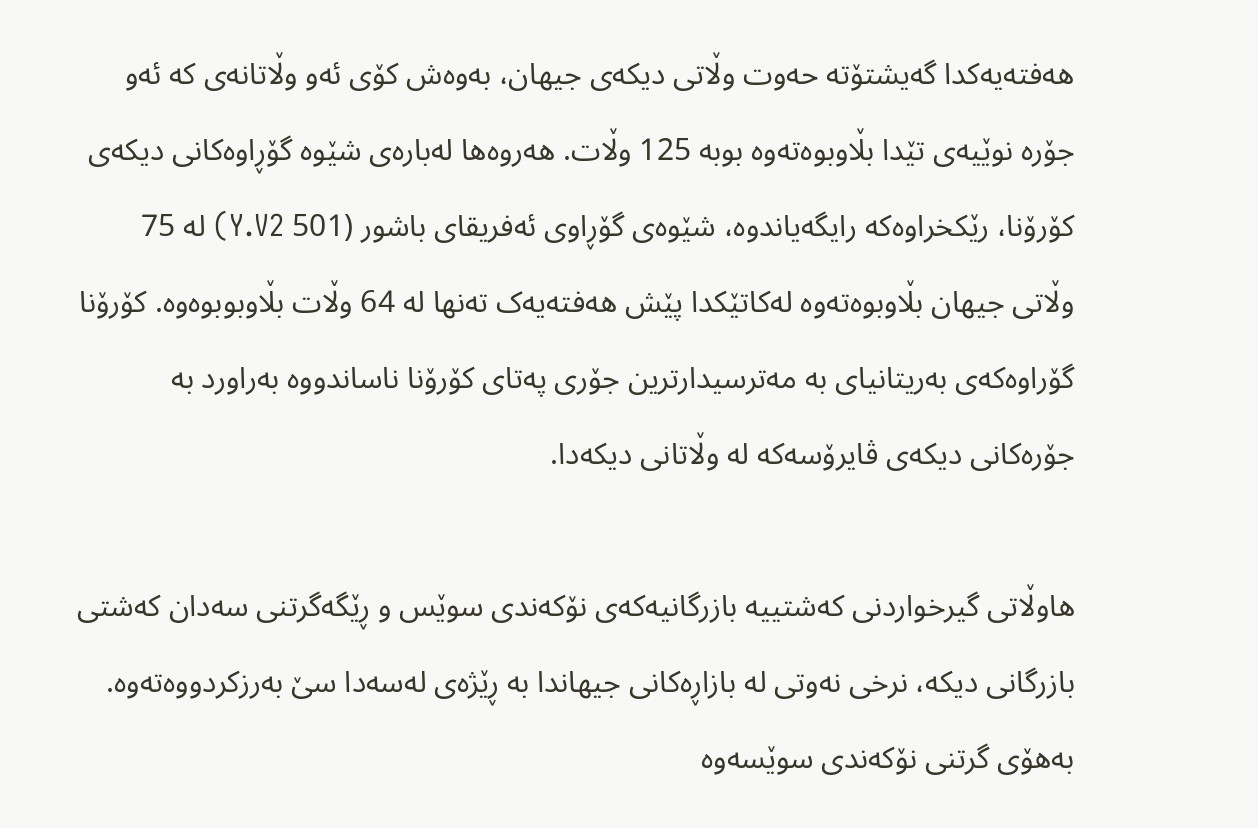هه‌فته‌یه‌کدا گه‌یشتۆته‌ حه‌وت وڵاتى دیکه‌ى جیهان، به‌وه‌ش کۆى ئه‌و وڵاتانه‌ى که‌ ئه‌و جۆره‌ نوێیه‌ى تێدا بڵاوبوه‌ته‌وه‌ بوبه‌ 125 وڵات. هه‌روه‌ها له‌باره‌ى شێوه‌ گۆڕاوه‌کانى دیکه‌ى کۆرۆنا، رێکخراوه‌که‌ رایگه‌یاندوه‌، شێوه‌ى گۆڕاوى ئه‌فریقاى باشور (501 Y.V2) له‌ 75 وڵاتى جیهان بڵاوبوه‌ته‌وه‌ له‌کاتێکدا پێش هه‌فته‌یه‌ک ته‌نها له‌ 64 وڵات بڵاوبوبوه‌وه‌. کۆرۆنا گۆراوه‌که‌ى به‌ریتانیاى به‌ مه‌ترسیدارترین جۆرى په‌تاى کۆرۆنا ناساندووه‌ به‌راورد به‌ جۆره‌کانى دیکه‌ى ڤایرۆسه‌که‌ له‌ وڵاتانى دیکه‌دا.

هاوڵاتى گیرخواردنى که‌شتییه‌ بازرگانیه‌که‌ى نۆکه‌ندى سوێس و ڕێگه‌گرتنى سه‌دان که‌شتى بازرگانى دیکه‌، نرخى نه‌وتى له‌ بازاڕه‌کانى جیهاندا به‌ ڕێژه‌ى له‌سه‌دا سێ به‌رزکردووه‌ته‌وه‌. به‌هۆى گرتنى نۆکه‌ندى سوێسه‌وه‌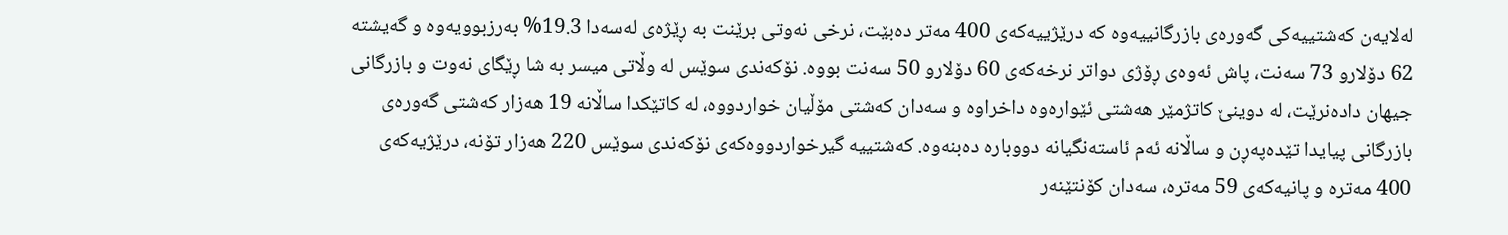له‌لایه‌ن که‌شتییه‌کى گه‌وره‌ى بازرگانییه‌وه‌ که‌ درێژییه‌که‌ى 400 مه‌تر ده‌بێت، نرخى نه‌وتى برێنت به‌ ڕێژه‌ى له‌سه‌دا 19.3% به‌رزبوویه‌وه‌ و گه‌یشته‌ 62 دۆلارو 73 سه‌نت، پاش ئه‌وه‌ى ڕۆژى دواتر نرخه‌که‌ى 60 دۆلارو 50 سه‌نت بووه‌. نۆکه‌ندى سوێس له‌ وڵاتى میسر به‌ شا ڕێگاى نه‌وت و بازرگانى جیهان داده‌نرێت، له‌ دوینێ کاتژمێر هه‌شتى ئێواره‌وه‌ داخراوه‌ و سه‌دان که‌شتى مۆڵیان خواردووه‌، له‌ کاتێکدا ساڵانه‌ 19 هه‌زار که‌شتى گه‌وره‌ى بازرگانى پیایدا تێده‌په‌ڕن و ساڵانه‌ ئه‌م ئاسته‌نگیانه‌ دووباره‌ ده‌بنه‌وه‌. که‌شتییه‌ گیرخواردووه‌که‌ى نۆکه‌ندى سوێس 220 هه‌زار تۆنه‌، درێژیه‌که‌ى 400 مه‌تره‌ و پانیه‌که‌ى 59 مه‌تره‌، سه‌دان کۆنتێنه‌ر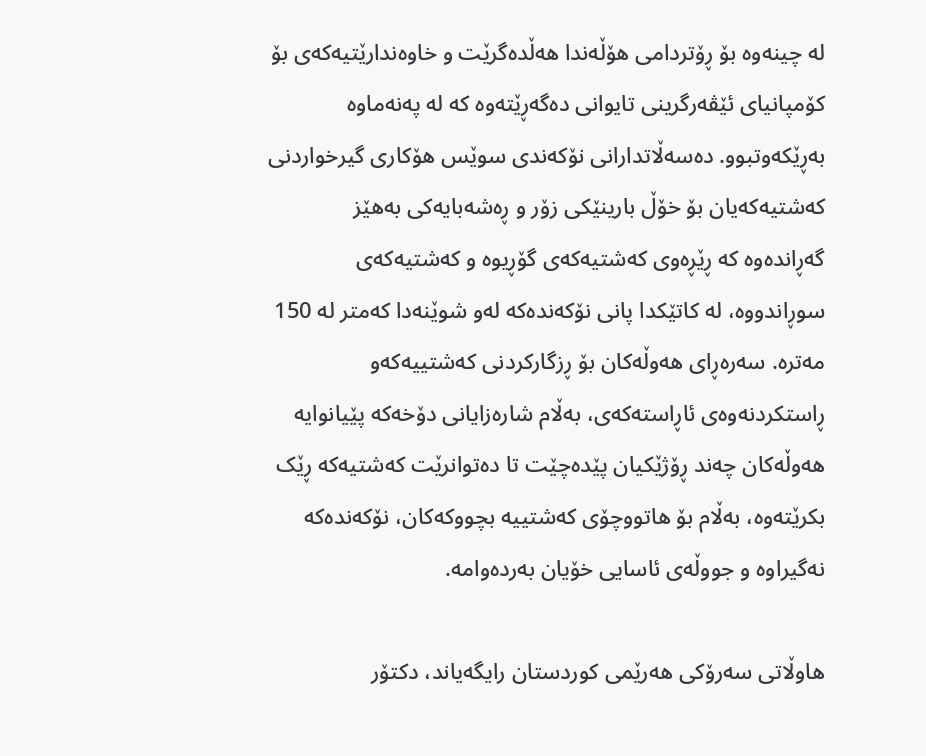له‌ چینه‌وه‌ بۆ ڕۆتردامى هۆڵه‌ندا هه‌ڵده‌گرێت و خاوه‌ندارێتیه‌که‌ى بۆ کۆمپانیاى ئێڤه‌رگرینى تایوانى ده‌گه‌ڕێته‌وه‌ که‌ له‌ په‌نه‌ماوه‌ به‌ڕێکه‌وتبوو. ده‌سه‌ڵاتدارانى نۆکه‌ندى سوێس هۆکارى گیرخواردنى که‌شتیه‌که‌یان بۆ خۆڵ بارینێکى زۆر و ڕه‌شه‌بایه‌کى به‌هێز گه‌ڕانده‌وه‌ که‌ ڕێڕه‌وى که‌شتیه‌که‌ى گۆڕیوه‌ و که‌شتیه‌که‌ى سوڕاندووه‌، له‌ کاتێکدا پانى نۆکه‌نده‌که‌ له‌و شوێنه‌دا که‌متر له‌ 150 مه‌تره‌. سه‌ره‌ڕاى هه‌وڵه‌کان بۆ ڕزگارکردنى که‌شتییه‌که‌و ڕاستکردنه‌وه‌ى ئاڕاسته‌که‌ی، به‌ڵام شاره‌زایانى دۆخه‌که‌ پێیانوایه‌ هه‌وڵه‌کان چه‌ند ڕۆژێکیان پێده‌چێت تا ده‌توانرێت که‌شتیه‌که‌ ڕێک بکرێته‌وه‌، به‌ڵام بۆ هاتووچۆى که‌شتییه‌ بچووکه‌کان، نۆکه‌نده‌که‌ نه‌گیراوه‌ و جووڵه‌ى ئاسایى خۆیان به‌رده‌وامه‌.

هاوڵاتى سەرۆکی هەرێمی کوردستان رایگەیاند، دكتۆر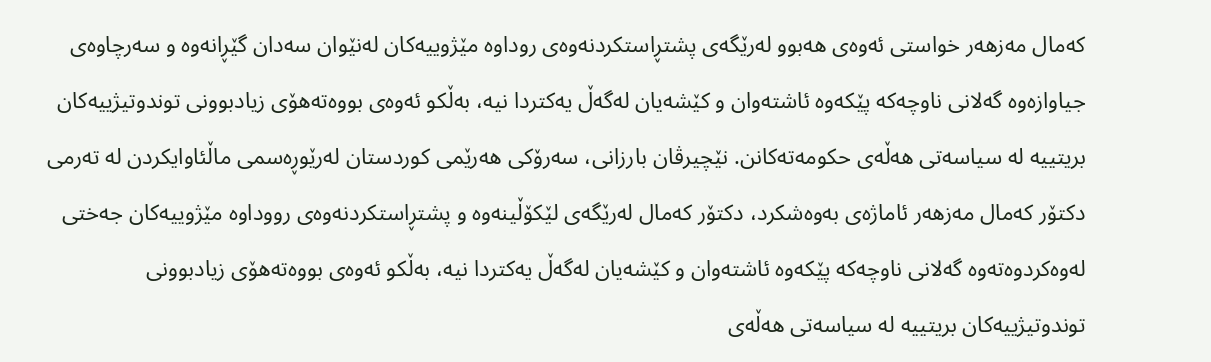کەمال مەزهەر خواستی ئەوەی هەبوو لەرێگەی پشتڕاستکردنەوەی روداوە مێژوییەکان لەنێوان سەدان گێڕانەوە و سەرچاوەی جیاوازەوە گەلانی ناوچەکە پێکەوە ئاشتەوان و کێشەیان لەگەڵ یەکتردا نیە، بەڵکو ئەوەی بووەتەهۆی زیادبوونی توندوتیژییەکان بریتییە لە سیاسەتی هەڵەی حکومەتەکانن. نێچیرڤان بارزانی، سەرۆکی هەرێمی کوردستان لەرێوڕەسمی ماڵئاوایکردن لە تەرمی دكتۆر کەمال مەزهەر ئاماژەی بەوەشکرد، دكتۆر کەمال لەرێگەی لێکۆڵینەوە و پشتڕاستکردنەوەی رووداوە مێژوییەکان جەختی لەوەکردوەتەوە گەلانی ناوچەکە پێکەوە ئاشتەوان و کێشەیان لەگەڵ یەکتردا نیە، بەڵکو ئەوەی بووەتەهۆی زیادبوونی توندوتیژییەکان بریتییە لە سیاسەتی هەڵەی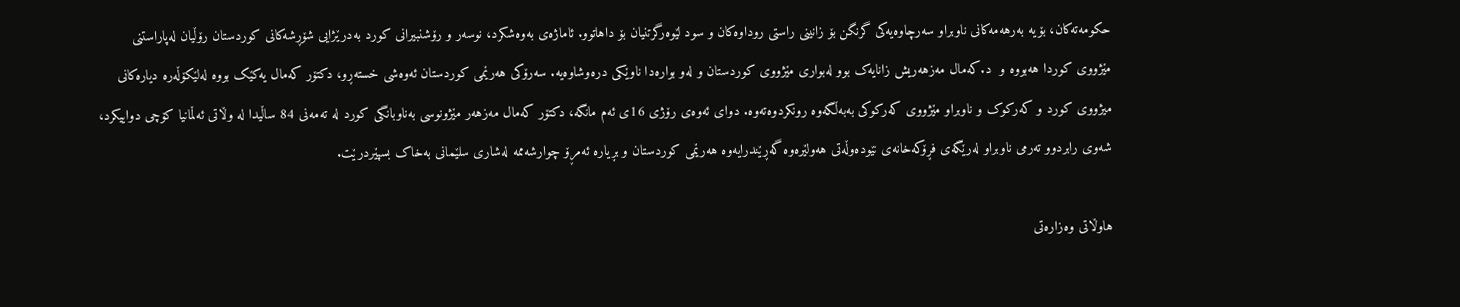حکومەتەکان، بۆیە بەرهەمەکانی ناوبراو سەرچاوەیەکی گرنگن بۆ زانینی راستی روداوەکان و سود لێوەرگرتنیان بۆ داهاتوو. ئاماژەی بەوەشکرد، نوسەر و رۆشنبیرانی کورد بەدرێژایی شۆڕشەکانی کوردستان رۆڵیان لەپاراستنی مێژووی کوردا هەبووە و  د.کەمال مەزهەریش زانایەک بوو لەبواری مێژووی کوردستان و لەو بوارەدا ناوێکی درەوشاوەیە. سەرۆکی هەرێمی کوردستان ئەوەشی خستەڕو، دكتۆر کەمال یەکێک بووە لەلێکۆڵەرە دیارەکانی میژووی کورد و کەرکوک و ناوبراو مێژووی کەرکوکی بەبەڵگەوە رونکردوەتەوە. دوای ئەوەی رۆژی 16ی ئەم مانگە، دكتۆر كه‌مال مه‌زهه‌ر مێژونوسی به‌ناوبانگی كورد له‌ ته‌مه‌نی 84 ساڵیدا له‌ وڵاتی ئه‌ڵمانیا كۆچی دواییكرد، شەوی رابردوو تەرمی ناوبراو لەرێگەی فڕۆکەخانەی نێودەوڵەتی هەولێرەوە گەڕێندرایەوە هەرێمی کوردستان و بڕیارە ئەمڕۆ چوارشەممە لەشاری سلێمانی بەخاک بسپێردرێت.

هاوڵاتى ‌وه‌زاره‌تى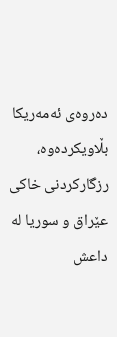ده‌روه‌ى ئه‌مه‌ریکا بڵاویکرده‌وه‌، رزگارکردنى خاکى عێراق و سوریا له‌ داعش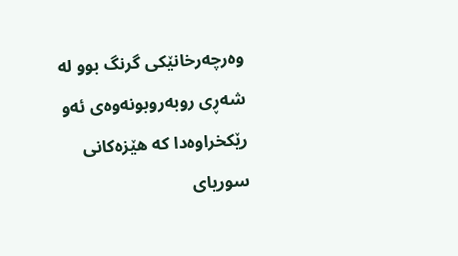وه‌رچه‌رخانێکى گرنگ بوو له‌ شه‌ڕى روبه‌روبونه‌وه‌ى ئه‌و رێکخراوه‌دا که‌ هێزه‌کانى سوریاى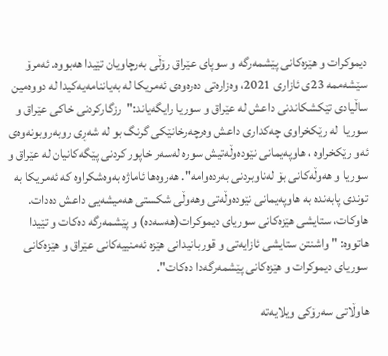دیموکرات و هێزه‌کانى پێشمه‌رگه‌ و سوپاى عێراق رۆڵى به‌رچاویان تێیدا هه‌بووه‌. ئه‌مرۆ سێشه‌ممه‌ 23ى ئازارى 2021، وه‌زاره‌تى ده‌ره‌وه‌ى ئه‌مریکا له‌ به‌یاننامه‌یه‌کیدا له‌ دووه‌مین ساڵیادى تێکشکاندنى داعش له‌ عێراق و سوریا رایگه‌یاند:"رزگارکردنى خاکى عێراق و سوریا  له‌ رێکخراوى چه‌کدارى داعش وه‌رچه‌رخانێکى گرنگ بو له‌ شه‌ڕى روبه‌روبونه‌وه‌ى ئه‌و رێکخراوه‌ ‌، هاوپه‌یمانى نێوده‌وڵه‌تیش سوره‌ له‌سه‌ر خاپور کردنى پێگه‌کانیان له‌ عێراق و سوریا و هه‌وڵه‌کانى بۆ له‌ناوبردنى به‌رده‌وامه‌". هه‌روه‌ها ئاماژه‌ به‌وه‌شکراوه‌ که‌ ئه‌مریکا به‌ توندى پابه‌نده‌ به‌ هاوپه‌یمانى نێوده‌وڵه‌تى وهه‌وڵى شکستى هه‌میشه‌یى داعش ده‌دات. هاوکات، ستایشى هێزه‌کانى سوریاى دیموکرات(هه‌سه‌ده‌) و پێشمه‌رگه‌ ده‌کات و تێیدا هاتووه‌: " واشنتن ستایشى ئازایه‌تى و قوربانیدانى هێزه‌ ئه‌منییه‌کانى عێراق و هێزه‌کانى سوریاى دیموکرات و هێزه‌کانى پێشمه‌رگه‌دا ده‌کات".

هاوڵاتى ‌سه‌رۆکى ویلایه‌ته‌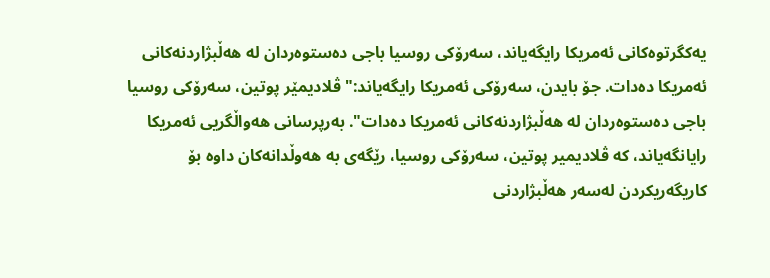یه‌کگرتوه‌کانى ئه‌مریکا رایگه‌یاند، سه‌رۆکى روسیا باجى ده‌ستوه‌ردان له‌ هه‌ڵبژاردنه‌کانى ئه‌مریکا ده‌دات. جۆ بایدن، سه‌رۆکى ئه‌مریکا رایگه‌یاند:" ڤلادیمێر پوتین، سه‌رۆکى روسیا باجى ده‌ستوه‌ردان له‌ هه‌ڵبژاردنه‌کانى ئه‌مریکا ده‌دات". به‌رپرسانى هه‌واڵگریى ئه‌مریکا رایانگه‌یاند، که‌ ڤلادیمیر پوتین، سه‌رۆکى روسیا، رێگه‌ى به‌ هه‌وڵدانه‌کان داوه‌ بۆ کاریگه‌ریکردن له‌سه‌ر هه‌ڵبژاردنى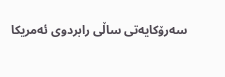سه‌رۆکایه‌تى ساڵى رابردوى ئه‌مریکا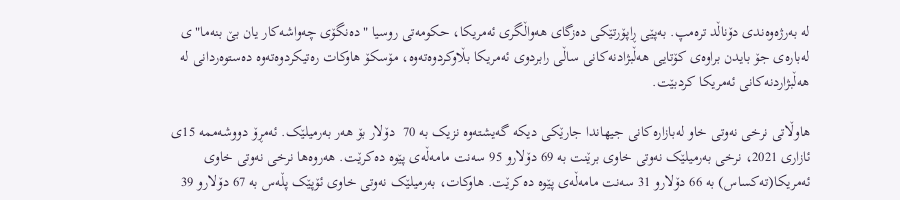له‌ به‌رژه‌وه‌ندى دۆناڵد تره‌مپ. به‌پێى ڕاپۆرتێکى ده‌زگاى هه‌واڵگرى ئه‌مریکا، حکومه‌تى روسیا "ده‌نگۆى چه‌واشه‌کار یان بێ بنه‌ما"ى له‌باره‌ى جۆ بایدن براوه‌ى کۆتایى هه‌ڵبژادنه‌کانى ساڵى رابردوى ئه‌مریکا بڵاوکردوه‌ته‌وه‌، مۆسکۆ هاوکات ره‌تیکردوه‌ته‌وه‌ ده‌ستوه‌ردانى له‌ هه‌ڵبژاردنه‌کانى ئه‌مریکا کردبێت.

هاوڵاتى نرخى نه‌وتى خاو له‌بازاره‌کانى جیهاندا جارێکى دیکه‌ گه‌یشته‌وه‌ نزیک به‌ 70  دۆلار بۆ هه‌ر به‌رمیلێک. ئه‌مڕۆ دووشه‌ممه‌ 15ى ئازارى 2021، نرخى به‌رمیلێک نه‌وتى خاوى برێنت به‌ 69 دۆلارو 95 سه‌نت مامه‌ڵه‌ى پێوه‌ ده‌کرێت. هه‌روه‌ها نرخى نه‌وتى خاوى ئه‌مریکا(ته‌کساس) به‌ 66 دۆلارو 31 سه‌نت مامه‌ڵه‌ى پێوه‌ ده‌کرێت. هاوکات، به‌رمیلێک نه‌وتى خاوى ئۆپێک پڵه‌س به‌ 67 دۆلارو 39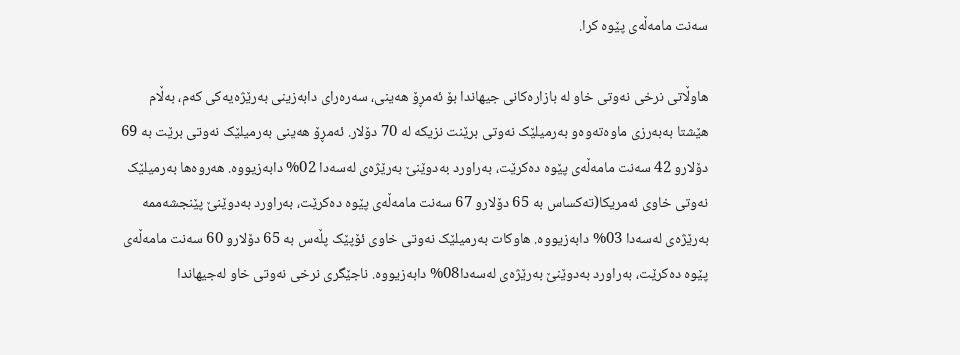سه‌نت مامه‌ڵه‌ى پێوه‌ کرا.

هاوڵاتى نرخى نه‌وتى خاو له‌ بازاره‌کانى جیهاندا بۆ ئه‌مڕۆ هه‌ینى، سه‌ره‌راى دابه‌زینى به‌رێژه‌یه‌کى که‌م، به‌ڵام هێشتا به‌به‌رزى ماوه‌ته‌وه‌و به‌رمیلێک نه‌وتى برێنت نزیکه‌ له‌ 70 دۆلار. ئه‌مڕۆ هه‌ینى به‌رمیلێک نه‌وتى برێت به‌ 69 دۆلارو 42 سه‌نت مامه‌ڵه‌ى پێوه‌ ده‌کرێت، به‌راورد به‌دوێنێ به‌رێژه‌ى له‌سه‌دا 02% دابه‌زیووه‌. هه‌روه‌ها به‌رمیلێک نه‌وتى خاوى ئه‌مریکا(ته‌کساس به‌ 65 دۆلارو 67 سه‌نت مامه‌ڵه‌ى پێوه‌ ده‌کرێت، به‌راورد به‌دوێنێ پێنجشه‌ممه‌ به‌رێژه‌ى له‌سه‌دا 03% دابه‌زیووه‌. هاوکات به‌رمیلێک نه‌وتى خاوى ئۆپێک پڵه‌س به‌ 65 دۆلارو 60 سه‌نت مامه‌ڵه‌ى پێوه‌ ده‌کرێت، به‌راورد به‌دوێنێ به‌رێژه‌ى له‌سه‌دا08% دابه‌زیووه‌. ناجێگرى نرخى نه‌وتى خاو له‌جیهاندا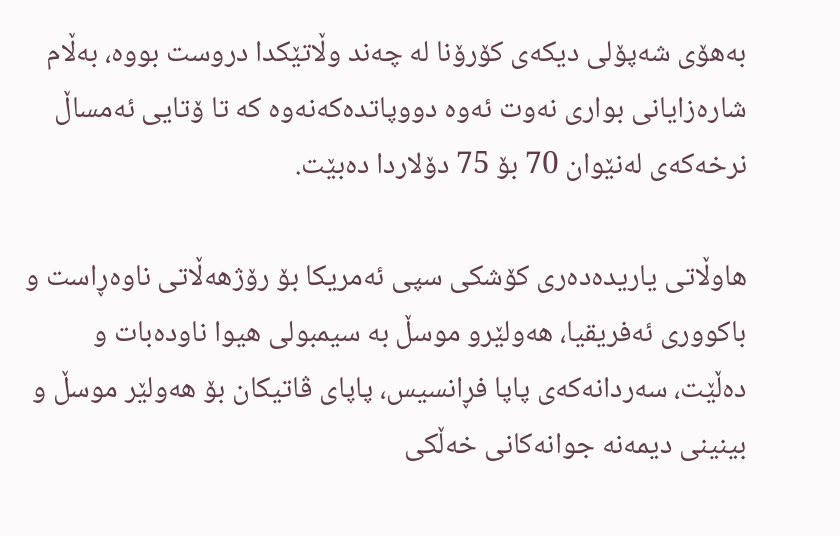به‌هۆى شه‌پۆلى دیکه‌ى کۆرۆنا له‌ چه‌ند وڵاتێکدا دروست بووه‌، به‌ڵام شاره‌زایانى بوارى نه‌وت ئه‌وه‌ دووپاتده‌که‌نه‌وه‌ که‌ تا ۆتایى ئه‌مساڵ نرخه‌که‌ى له‌نێوان 70 بۆ 75 دۆلاردا ده‌بێت.

هاوڵاتى یاریده‌ده‌رى کۆشکى سپى ئه‌مریکا بۆ رۆژهه‌ڵاتى ناوه‌ڕاست و باکوورى ئه‌فریقیا، هه‌ولێرو موسڵ به‌ سیمبولى هیوا ناوده‌بات و ده‌ڵێت، سه‌ردانه‌که‌ى پاپا فڕانسیس، پاپاى ڤاتیکان بۆ هه‌ولێر موسڵ و بینینى دیمه‌نه‌ جوانه‌کانى خه‌ڵکى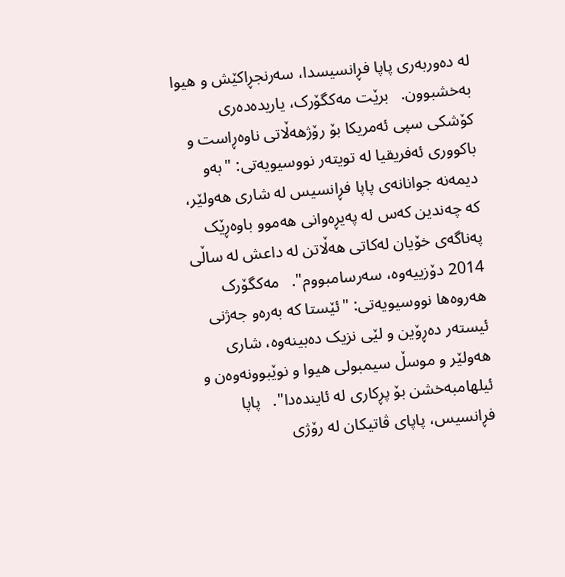له‌ ده‌وربه‌رى پاپا فڕانسیسدا، سه‌رنجڕاکێش و هیوا به‌خشبوون.   برێت مه‌کگۆرک، یاریده‌ده‌رى کۆشکى سپى ئه‌مریکا بۆ رۆژهه‌ڵاتى ناوه‌ڕاست و باکوورى ئه‌فریقیا له‌ تویته‌ر نووسیویه‌تی: "به‌و دیمه‌نه‌ جوانانه‌ى پاپا فڕانسیس له‌ شارى هه‌ولێر، که‌ چه‌ندین که‌س له‌ په‌یڕه‌وانى هه‌موو باوه‌ڕێک په‌ناگه‌ى خۆیان له‌کاتى هه‌ڵاتن له‌ داعش له‌ ساڵى 2014 دۆزییه‌وه‌، سه‌رسامبووم".   مه‌کگۆرک هه‌روه‌ها نووسیویه‌تی: "ئێستا که‌ به‌ره‌و جه‌ژنى ئیسته‌ر ده‌ڕۆین و لێى نزیک ده‌بینه‌وه‌، شارى هه‌ولێر و موسڵ سیمبولى هیوا و نوێبوونه‌وه‌ن و ئیلهامبه‌خشن بۆ پڕکارى له‌ ئاینده‌دا".   پاپا فڕانسیس، پاپاى ڤاتیکان له‌ رۆژى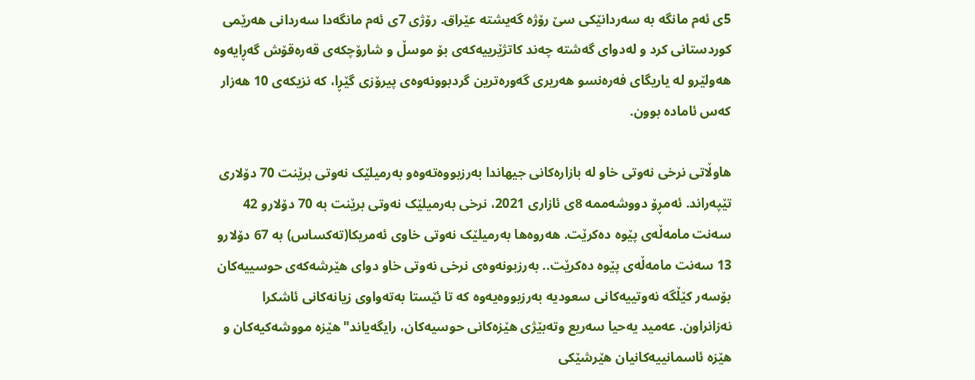5ى ئه‌م مانگه‌ به‌ سه‌ردانێکى سێ رۆژه‌ گه‌یشته‌ عێراق. رۆژى 7ى ئه‌م مانگه‌دا سه‌ردانى هه‌رێمى کوردستانى کرد و له‌دواى گه‌شته‌ چه‌ند کاتژێرییه‌که‌ى بۆ موسڵ و شارۆچکه‌ى قه‌ره‌قۆش گه‌ڕایه‌وه‌ هه‌ولێرو له‌ یاریگاى فه‌ره‌نسو هه‌ریرى گه‌وره‌ترین گردبوونه‌وه‌ى پیرۆزى گێڕا، که‌ نزیکه‌ى 10 هه‌زار که‌س ئاماده‌ بوون.

هاوڵاتى نرخى نه‌وتى خاو له‌ بازاره‌کانى جیهاندا به‌رزبووه‌ته‌وه‌و به‌رمیلێک نه‌وتى برێنت 70 دۆلارى تێپه‌راند. ئه‌مڕۆ دووشه‌ممه‌ 8ى ئازارى 2021، نرخى به‌رمیلێک نه‌وتى برێنت به‌ 70 دۆلارو 42 سه‌نت مامه‌ڵه‌ى پێوه‌ ده‌کرێت. هه‌روه‌ها به‌رمیلێک نه‌وتى خاوى ئه‌مریکا(ته‌کساس) به‌ 67 دۆلارو 13 سه‌نت مامه‌ڵه‌ى پێوه‌ ده‌کرێت.. به‌رزبونه‌وه‌ى نرخى نه‌وتى خاو دواى هێرشه‌که‌ى حوسییه‌کان بۆسه‌ر کێڵگه‌ نه‌وتییه‌کانى سعودیه‌ به‌رزبووه‌یه‌وه‌ که‌ تا ئێستا به‌ته‌واوى زیانه‌کانى ئاشکرا نه‌زانراون. عەمید یەحیا سەریع وتەبێژی هێزەکانی حوسیەکان، رایگەیاند" هێزە مووشەکیەکان و هێزە ئاسمانییەکانیان هێرشێکی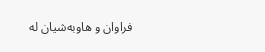فراوان و هاوبەشیان لە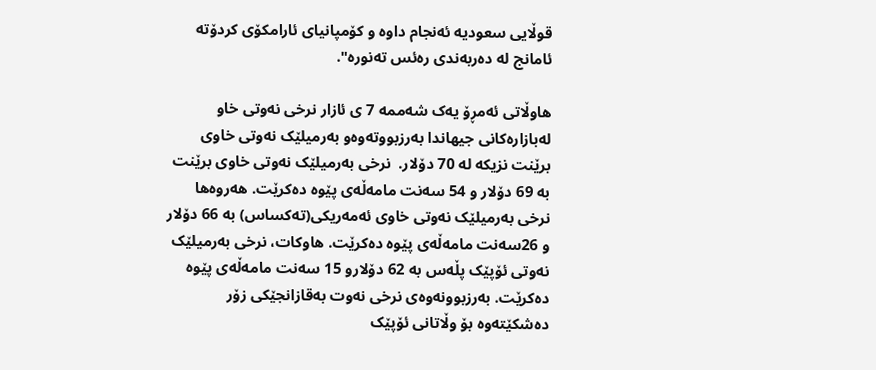قوڵایی سعودیە ئەنجام داوە و کۆمپانیای ئارامکۆی کردۆتە ئامانج لە دەربەندی رەئس تەنورە".

هاوڵاتى ‌ئه‌مڕۆ یه‌ک شه‌ممه‌ 7 ى ئازار نرخى نه‌وتى خاو له‌بازاره‌کانی جیهاندا به‌رزبووته‌وه‌و به‌رمیلێک نه‌وتى خاوى برێنت نزیکه‌ له‌ 70 دۆلار.  نرخى به‌رمیلێک نه‌وتى خاوى برێنت به‌ 69 دۆلار و 54 سه‌نت مامه‌ڵه‌ى پێوه‌ ده‌کرێت. هه‌روه‌ها نرخى به‌رمیلێک نه‌وتى خاوى ئه‌مه‌ریکى(ته‌کساس) به‌ 66 دۆلار و 26سه‌نت مامه‌ڵه‌ى پێوه‌ ده‌کرێت. هاوکات، نرخى به‌رمیلێک نه‌وتى ئۆپێک پڵه‌س به‌ 62 دۆلارو 15 سه‌نت مامه‌ڵه‌ى پێوه‌ ده‌کرێت. به‌رزبوونه‌وه‌ى نرخى نه‌وت به‌قازانجێکى زۆر ده‌شکێته‌وه‌ بۆ وڵاتانى ئۆپێک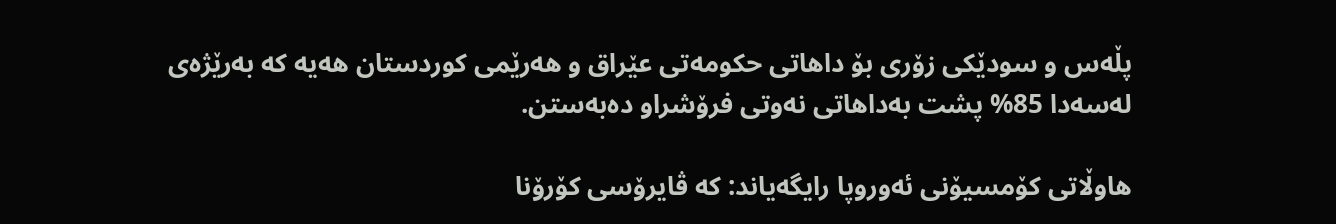پڵه‌س و سودێکى زۆرى بۆ داهاتى حکومه‌تى عێراق و هه‌رێمى کوردستان هه‌یه‌ که‌ به‌رێژه‌ى له‌سه‌دا 85% پشت به‌داهاتى نه‌وتى فرۆشراو ده‌به‌ستن.

هاوڵاتى كۆمسیۆنی ئه‌وروپا رایگه‌یاند: كه‌ ڤایرۆسی كۆرۆنا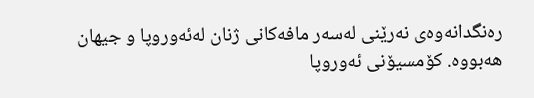ره‌نگدانه‌وه‌ی نه‌رێنی له‌سه‌ر مافه‌كانی ژنان له‌ئه‌وروپا و جیهان هه‌بووه‌. كۆمسیۆنی ئه‌وروپا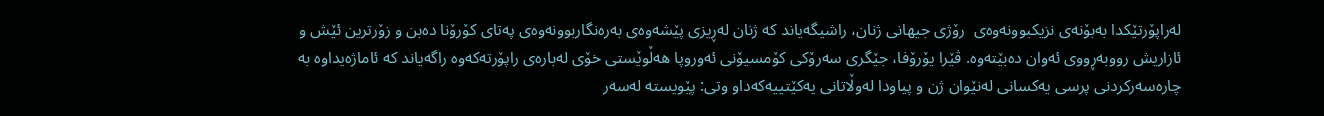له‌راپۆرتێكدا به‌بۆنه‌ی نزیكبوونه‌وه‌ی  رۆژی جیهانی ژنان، راشیگه‌یاند كه‌ ژنان له‌ڕیزی پێشه‌وه‌ی به‌ره‌نگاربوونه‌وه‌ی په‌تای كۆرۆنا ده‌بن و زۆرترین ئێش و ئازاریش رووبه‌ڕووی ئه‌وان ده‌بێته‌وه‌. ڤێرا یۆرۆفا، جێگری سه‌رۆكی كۆمسیۆنی ئه‌وروپا هه‌ڵوێستی خۆی له‌باره‌ی راپۆرته‌كه‌وه‌ راگه‌یاند كه‌ ئاماژه‌یداوه‌ به‌ چاره‌سه‌ركردنی پرسی یه‌كسانی له‌نێوان ژن و پیاودا له‌وڵاتانی یه‌كێتییه‌كه‌داو وتی: پێویسته‌ له‌سه‌ر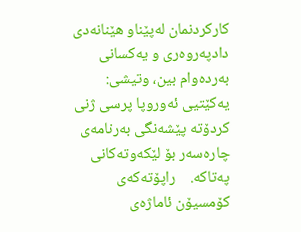كاركردنمان له‌پێناو هێنانه‌دی دادپه‌روه‌ری و یه‌كسانی به‌رده‌وام بین، وتیشی: یه‌كێتیی ئه‌وروپا پرسی ژنی كردۆته‌ پێشه‌نگی به‌رنامه‌ی چاره‌سه‌ر بۆ لێكه‌وته‌كانی په‌تاكه‌.    راپۆته‌كه‌ی كۆمسیۆن ئاماژه‌ی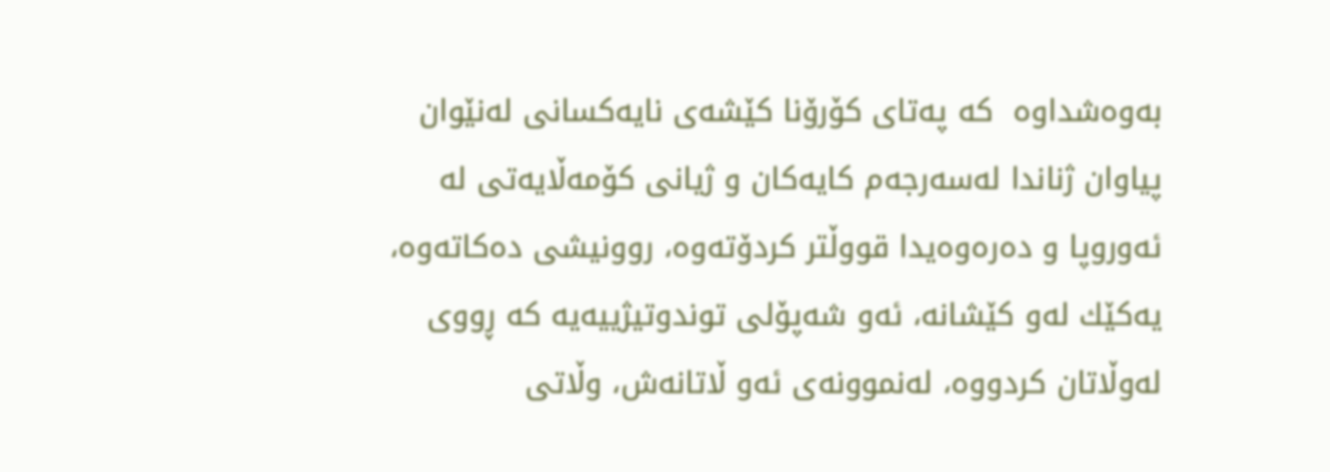به‌وه‌شداوه‌  كه‌ په‌تای كۆرۆنا كێشه‌ی نایه‌كسانی له‌نێوان پیاوان ژناندا له‌سه‌رجه‌م كایه‌كان و ژیانی كۆمه‌ڵایه‌تی له‌ ئه‌وروپا و ده‌ره‌وه‌یدا قووڵتر كردۆته‌وه‌، روونیشی ده‌كاته‌وه‌، یه‌كێك له‌و كێشانه‌، ئه‌و شه‌پۆلی توندوتیژییه‌یه‌ كه‌ ڕووی له‌وڵاتان كردووه‌، له‌نموونه‌ی ئه‌و ڵاتانه‌ش، وڵاتی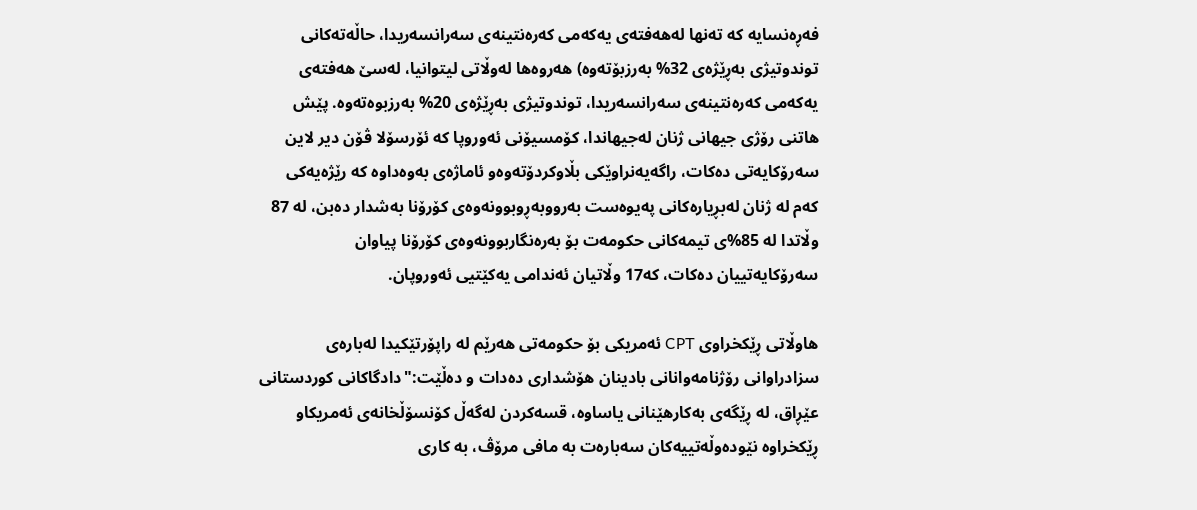فه‌ڕه‌نسایه‌ كه‌ ته‌نها له‌هه‌فته‌ی یه‌كه‌می كه‌ره‌نتینه‌ی سه‌رانسه‌ریدا، حاڵه‌ته‌كانی توندوتیژی به‌ڕێژه‌ی 32% به‌رزبۆته‌وه‌) هه‌روه‌ها له‌وڵاتی لیتوانیا، له‌سێ هه‌فته‌ی یه‌كه‌می كه‌ره‌نتینه‌ی سه‌رانسه‌ریدا، توندوتیژی به‌ڕێژه‌ی 20% به‌رزبوه‌ته‌وه‌. پێش هاتنی رۆژی جیهانی ژنان له‌جیهاندا، كۆمسیۆنی ئه‌وروپا كه‌ ئۆرسۆلا ڤۆن دیر لاین سه‌رۆكایه‌تی ده‌كات، راگه‌یه‌نراوێكی بڵاوكردۆته‌وه‌و ئاماژه‌ی به‌وه‌داوه‌ كه‌ رێژه‌یه‌كی كه‌م له‌ ژنان له‌بڕیاره‌كانی په‌یوه‌ست به‌رووبه‌ڕوبوونه‌وه‌ی كۆرۆنا به‌شدار ده‌بن، له‌ 87 وڵاتدا له‌ 85%ی تیمه‌كانی حكومه‌ت بۆ به‌ره‌نگاربوونه‌وه‌ی كۆرۆنا پیاوان سه‌رۆكایه‌تییان ده‌كات، كه‌17 وڵاتیان ئه‌ندامی یه‌كێتیی ئه‌وروپان.

هاوڵاتى ‌ڕێکخراوى CPT ئه‌مریکى بۆ حکومه‌تى هه‌رێم له‌ راپۆرتێکیدا له‌باره‌ى سزادراوانى رۆژنامه‌وانانى بادینان هۆشداری ده‌دات و ده‌ڵێت:"دادگاکانى کوردستانى عێڕاق، له‌ ڕێگه‌ى به‌کارهێنانى یاساوه‌، قسه‌کردن له‌گه‌ڵ کۆنسۆڵخانه‌ى ئه‌مریکاو ڕێکخراوه‌ نێوده‌وڵه‌تییه‌کان سه‌باره‌ت به‌ مافى مرۆڤ، به‌ کارى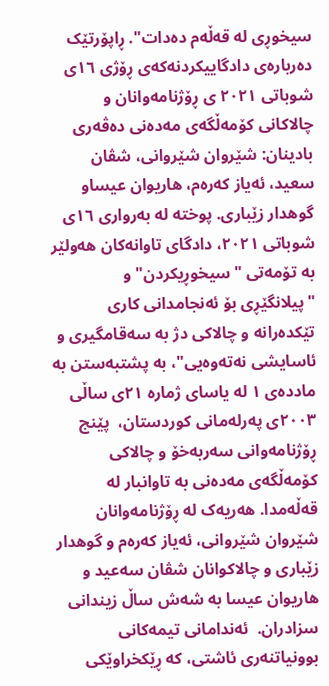سیخوڕى له‌ قه‌ڵه‌م ده‌دات". ڕاپۆرتێک ده‌رباره‌ى دادگاییکردنه‌که‌ى ڕۆژى ١٦ى شوباتى ٢٠٢١ ى ڕۆژنامه‌وانان و چالاکانى کۆمه‌ڵگه‌ى مه‌ده‌نى ده‌ڤه‌رى بادینان: شێروان شێروانی، شڤان سعید، ئه‌یاز که‌ره‌م، هاریوان عیساو گوهدار زێباری. پوخته‌ له‌ به‌روارى ١٦ى شوباتى ٢٠٢١، دادگاى تاوانه‌کان هه‌ولێر به‌ تۆمه‌تى "سیخوڕیکردن" و "پیلانگێڕى بۆ ئه‌نجامدانى کارى تێکده‌رانه‌ و چالاکى دژ به‌ سه‌قامگیرى و ئاسایشى نه‌ته‌وه‌یی"، به‌ پشتبه‌ستن به‌ مادده‌ى ١ له‌ یاساى ژماره‌ ٢١ى ساڵى ٢٠٠٣ى په‌رله‌مانى کوردستان،  پێنج ڕۆژنامه‌وانى سه‌ربه‌خۆ و چالاکى کۆمه‌ڵگه‌ى مه‌ده‌نى به‌ تاوانبار له‌ قه‌ڵه‌مدا. هه‌ریه‌ک له‌ ڕۆژنامه‌وانان شێروان شێروانی، ئه‌یاز که‌ره‌م و گوهدار زێبارى و چالاکوانان شڤان سه‌عید و هاریوان عیسا به‌ شه‌ش ساڵ زیندانى سزادران.  ئه‌ندامانى تیمه‌کانى بوونیاتنه‌رى ئاشتی، که‌ ڕێکخراوێکى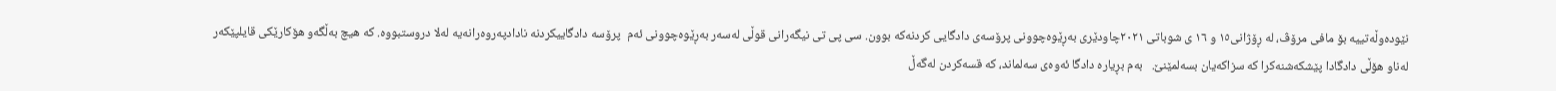نێوده‌وڵه‌تییه‌ بۆ مافى مرۆڤ، له‌ ڕۆژانی١٥ و ١٦ ى شوباتى ٢٠٢١چاودێرى به‌ڕێوه‌چوونى پرۆسه‌ى دادگایى کردنه‌که‌ بوون. سى پى تى نیگه‌رانى قوڵى له‌سه‌ر به‌ڕێوه‌چوونى ئه‌م  پرۆسه‌ دادگاییکردنه‌ نادادپه‌روه‌رانه‌یه‌ له‌لا دروستبووه‌. که‌ هیچ به‌ڵگه‌و هۆکارێکى قایلپێکه‌ر له‌ناو هۆڵى دادگادا پێشکه‌شنه‌کرا که‌ سزاکه‌یان بسه‌لمێنێ.   به‌م بڕیاره‌ دادگا ئه‌وه‌ى سه‌لماند، که‌ قسه‌کردن له‌گه‌ڵ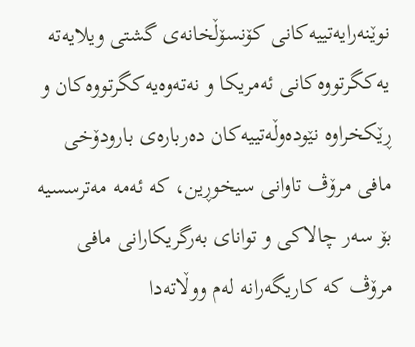نوێنه‌رایه‌تییه‌کانى کۆنسۆڵخانه‌ى گشتى ویلایه‌ته‌ یه‌کگرتووه‌کانى ئه‌مریکا و نه‌ته‌وه‌یه‌کگرتووه‌کان و ڕێکخراوه‌ نێوده‌وڵه‌تییه‌کان ده‌رباره‌ى بارودۆخى مافى مرۆڤ تاوانى سیخوڕین، که‌ ئه‌مه‌ مه‌ترسسیه‌ بۆ سه‌ر چالاکى و تواناى به‌رگریکارانى مافى مرۆڤ که‌ کاریگه‌رانه‌ له‌م ووڵاته‌دا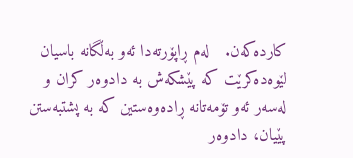کارده‌که‌ن.   له‌م ڕاپۆرته‌دا ئه‌و به‌ڵگانه‌ باسیان لێوه‌ده‌کرێت که‌ پێشکه‌ش به‌ دادوه‌ر کران و له‌سه‌ر ئه‌و تۆمه‌تانه‌ ڕاده‌وه‌ستین که‌ به‌ پشتبه‌ستن پێیان، دادوه‌ر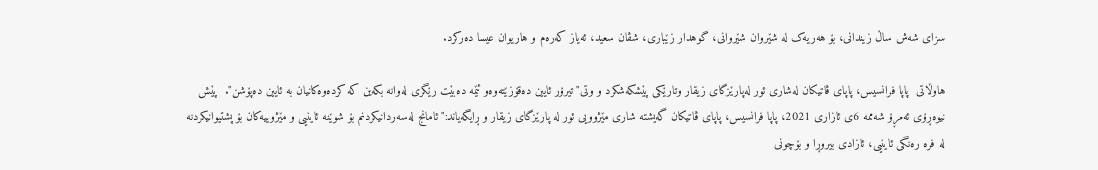سزاى شه‌ش ساڵ زیندانی، بۆ هه‌ریه‌ک له‌ شێروان شێروانی، گوهدار زێباری، شڤان سعید، ئه‌یاز که‌ره‌م و هاریوان عیسا ده‌رکرد.

هاوڵاتى  پاپا فرانسیس، پاپاى ڤاتیکان له‌شارى ئور له‌پارێزگاى زیقار وتارێکى پێشکه‌شکرد و وتی" تیرۆر ئایین ده‌قۆزێته‌وه‌و ئێمه‌ ده‌بێت رێگرى له‌وانه‌ بکه‌ین که‌ کرده‌وه‌کانیان به‌ ئایین ده‌پۆشن".  پێش نیوه‌ڕۆى ئه‌مڕۆ شه‌ممه‌ 6ى ئازارى 2021، پاپا فرانسیس، پاپاى ڤاتیکان گه‌یشته‌ شارى مێژوویى ئور له‌ پارێزگاى زیقار و ڕایگه‌یاند:" ئامانج له‌سه‌ردانیکردنم بۆ شوێنه‌ ئاینیى و مێژوییه‌کان بۆ پشتیوانیکردنه‌ له‌ فره‌ ره‌نگى ئاینیی، ئازادى بیروڕا و بۆچونى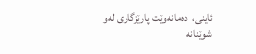ئاینی،  ده‌مانه‌وێت پارێزگارى له‌و شوێنانه‌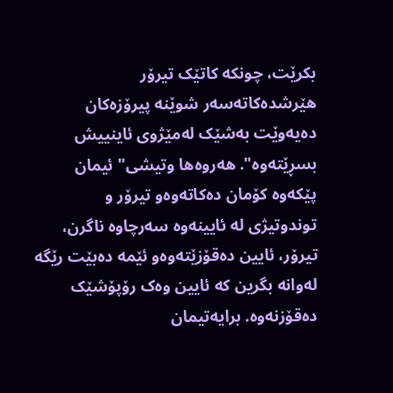بکرێت، چونکه‌ کاتێک تیرۆر هێرشده‌کاته‌سه‌ر شوێنه‌ پیرۆزه‌کان ده‌یه‌وێت به‌شێک له‌مێژوى ئاینییش بسڕێته‌وه‌". هه‌روه‌ها وتیشی" ئیمان پێکه‌وه‌ کۆمان ده‌کاته‌وه‌و تیرۆر و توندوتیژى له‌ ئایینه‌وه‌ سه‌رچاوه‌ ناگرن، تیرۆر، ئایین ده‌قۆزێته‌وه‌و ئێمه‌ ده‌بێت رێگه‌ له‌وانه‌ بگرین که‌ ئایین وه‌ک رۆپۆشێک ده‌قۆزنه‌وه‌. برایه‌تیمان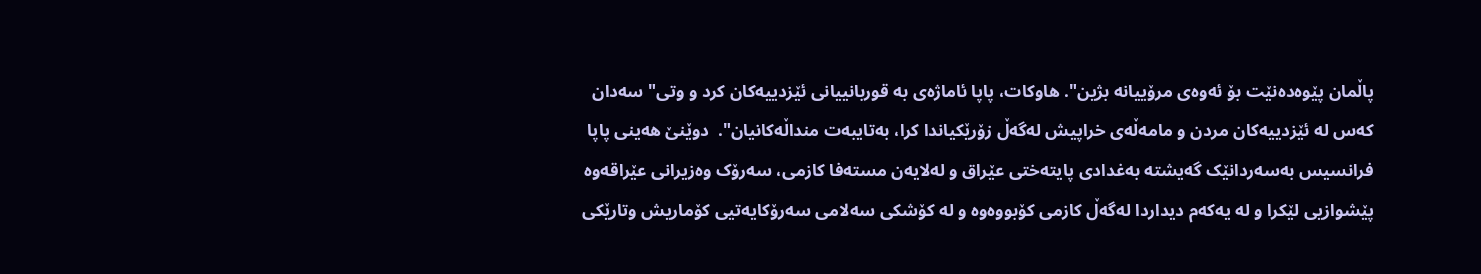پاڵمان پێوه‌ده‌نێت بۆ ئه‌وه‌ى مرۆییانه‌ بژین". هاوکات، پاپا ئاماژه‌ى به‌ قوربانییانى ئێزدییه‌کان کرد و وتی" سه‌دان که‌س له‌ ئێزدییه‌کان مردن و مامه‌ڵه‌ى خراپیش له‌گه‌ڵ زۆرێکیاندا کرا، به‌تایبه‌ت منداڵه‌کانیان".  دوێنێ هه‌ینى پاپا فرانسیس به‌سه‌ردانێک گه‌یشته‌ به‌غدادى پایته‌ختى عێراق و له‌لایه‌ن مسته‌فا کازمی، سه‌رۆک وه‌زیرانى عێراقه‌وه‌ پێشوازیى لێکرا و له‌ یه‌که‌م دیداردا له‌گه‌ڵ کازمى کۆبووه‌وه‌ و له‌ کۆشکى سه‌لامى سه‌رۆکایه‌تیى کۆماریش وتارێکى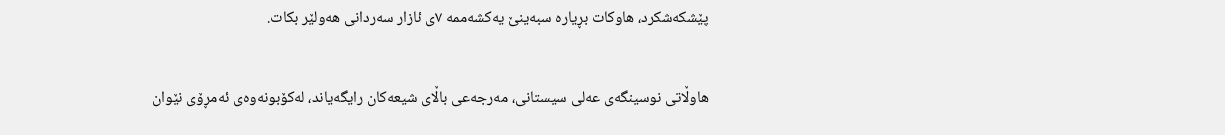پێشکه‌شکرد، هاوکات بڕیاره‌ سبه‌ینێ یه‌کشه‌ممه‌ ٧ى ئازار سه‌ردانى هه‌ولێر بکات.

هاوڵاتى ‌نوسینگه‌ى عه‌لى سیستانی، مه‌رجه‌عى باڵاى شیعه‌کان رایگه‌یاند، له‌کۆبونه‌وه‌ى ئه‌مڕۆى نێوان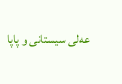عه‌لى سیستانى و پاپا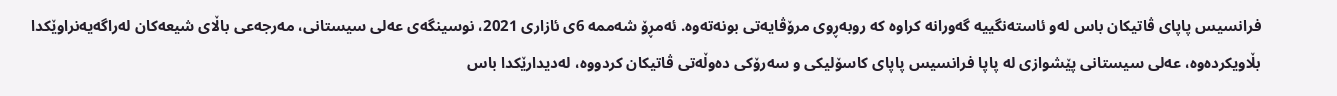فرانسیس پاپاى ڤاتیکان باس له‌و ئاسته‌نگییه‌ گه‌ورانه‌ کراوه‌ که‌ روبه‌ڕوى مرۆڤایه‌تى بونه‌ته‌وه‌. ئه‌مڕۆ شه‌ممه‌ 6ى ئازارى 2021، نوسینگه‌ى عه‌لى سیستانی، مه‌رجه‌عى باڵاى شیعه‌کان له‌راگه‌یه‌نراوێکدا بڵاویکرده‌وه‌، عه‌لى سیستانى پێشوازى له‌ پاپا فرانسیس پاپاى کاسۆلیکى و سه‌رۆکى ده‌وڵه‌تى ڤاتیکان کردووه‌، له‌دیدارێکدا باس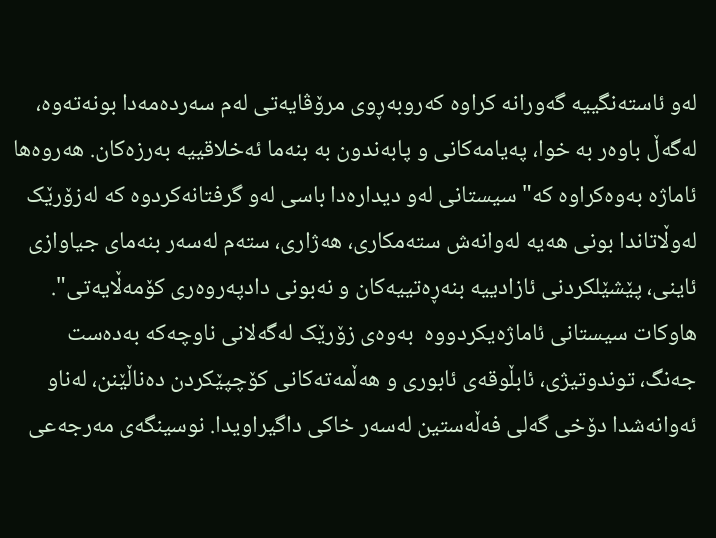له‌و ئاسته‌نگییه‌ گه‌ورانه‌ کراوه‌ که‌روبه‌ڕوى مرۆڤایه‌تى له‌م سه‌رده‌مه‌دا بونه‌ته‌وه‌، له‌گه‌ڵ باوه‌ر به‌ خوا، په‌یامه‌کانى و پابه‌ندون به‌ بنه‌ما ئه‌خلاقییه‌ به‌رزه‌کان. هه‌روه‌ها ئاماژه‌ به‌وه‌کراوه‌ که‌" سیستانى له‌و دیداره‌دا باسى له‌و گرفتانه‌کردوه‌ که‌ له‌زۆرێک له‌وڵاتاندا بونى هه‌یه‌ له‌وانه‌ش سته‌مکاری، هه‌ژاری، سته‌م له‌سه‌ر بنه‌ماى جیاوازى ئاینی، پێشێلکردنى ئازادییه‌ بنه‌ڕه‌تییه‌کان و نه‌بونى دادپه‌روه‌رى کۆمه‌ڵایه‌تی". هاوکات سیستانى ئاماژه‌یکردووه‌  به‌وه‌ى زۆرێک له‌گه‌لانى ناوچه‌که‌ به‌ده‌ست جه‌نگ، توندوتیژی، ئابڵوقه‌ى ئابورى و هه‌ڵمه‌ته‌کانى کۆچپێکردن ده‌ناڵێنن، له‌ناو ئه‌وانه‌شدا دۆخى گه‌لى فه‌ڵه‌ستین له‌سه‌ر خاکى داگیراویدا. نوسینگه‌ى مه‌رجه‌عى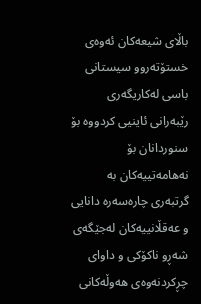باڵاى شیعه‌کان ئه‌وه‌ى خستۆته‌روو سیستانى باسى له‌کاریگه‌رى رێبه‌رانى ئاینیى کردووه‌ بۆ سنوردانان بۆ نه‌هامه‌تییه‌کان به‌ گرتبه‌رى چاره‌سه‌ره‌ دانایى و عه‌قڵانییه‌کان له‌جێگه‌ى شه‌ڕو ناکۆکی و داواى چڕکردنه‌وه‌ى هه‌وڵه‌کانى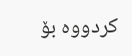کردووه‌ بۆ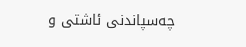چه‌سپاندنى ئاشتى و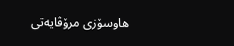هاوسۆزى مرۆڤایه‌تى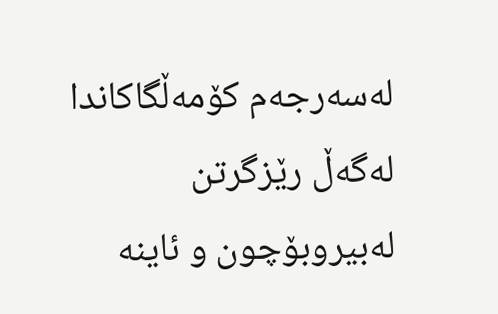له‌سه‌رجه‌م کۆمه‌ڵگاکاندا له‌گه‌ڵ رێزگرتن له‌بیروبۆچون و ئاینه‌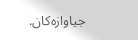جیاوازه‌کان.